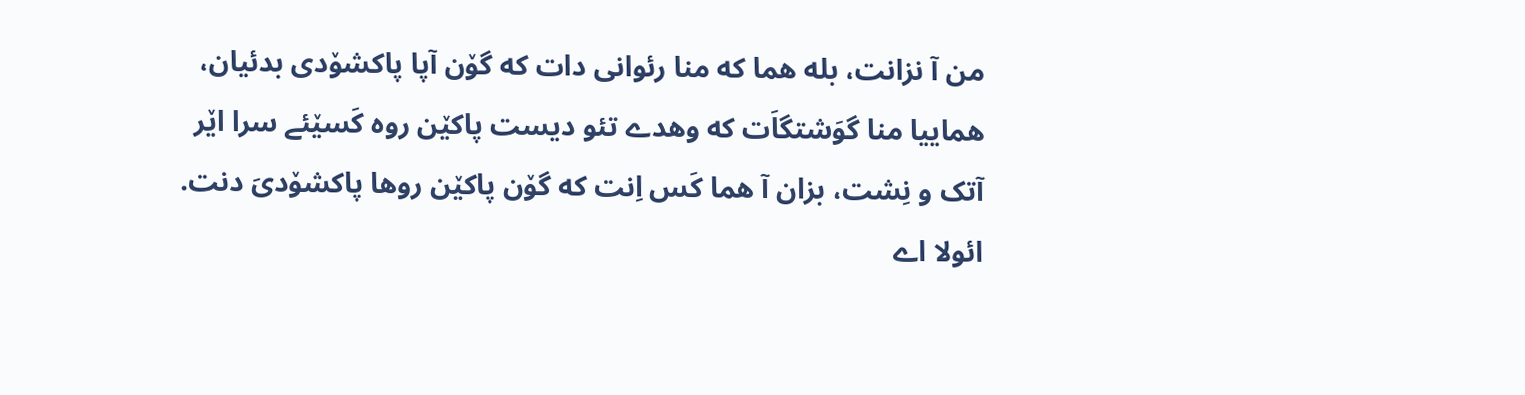من آ نزانت، بله هما که منا رئوانی دات که گۆن آپا پاکشۆدی بدئیان، هماییا منا گوَشتگاَت که وهدے تئو دیست پاکێن روه کَسێئے سرا اێر آتک و نِشت، بزان آ هما کَس اِنت که گۆن پاکێن روها پاکشۆدیَ دنت.
ائولا اے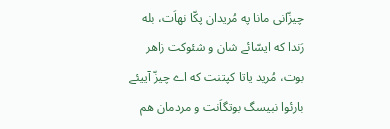چیزّانی مانا په مُریدان پکّا نهاَت، بله رَندا که ایسّائے شان و شئوکت زاهر بوت، مُرید یاتا کپتنت که اے چیزّ آییئے بارئوا نبیسگ بوتگاَنت و مردمان هم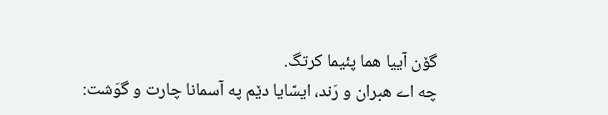گۆن آییا هما پئیما کرتگ.
چه اے هبران و رَند، ایسّایا دێم په آسمانا چارت و گوَشت: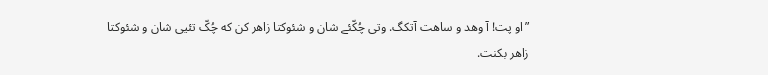”او پت! آ وهد و ساهت آتکگ. وتی چُکّئے شان و شئوکتا زاهر کن که چُکّ تئیی شان و شئوکتا زاهر بکنت.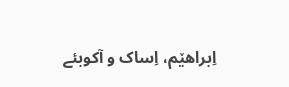اِبراهێم، اِساک و آکوبئے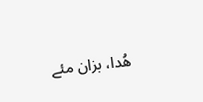هُدا، بزان مئے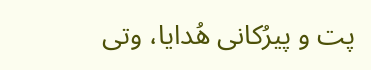پت و پیرُکانی هُدایا، وتی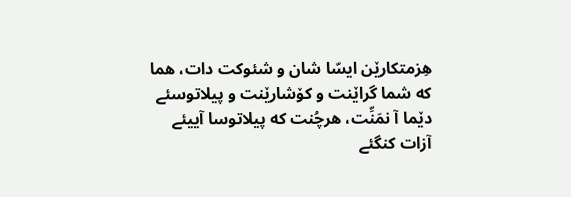هِزمتکارێن ایسّا شان و شئوکت دات، هما که شما گراێنت و کۆشارێنت و پیلاتوسئے دێما آ نمَنِّت، هرچُنت که پیلاتوسا آییئے آزات کنگئے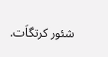شئور کرتگاَت.